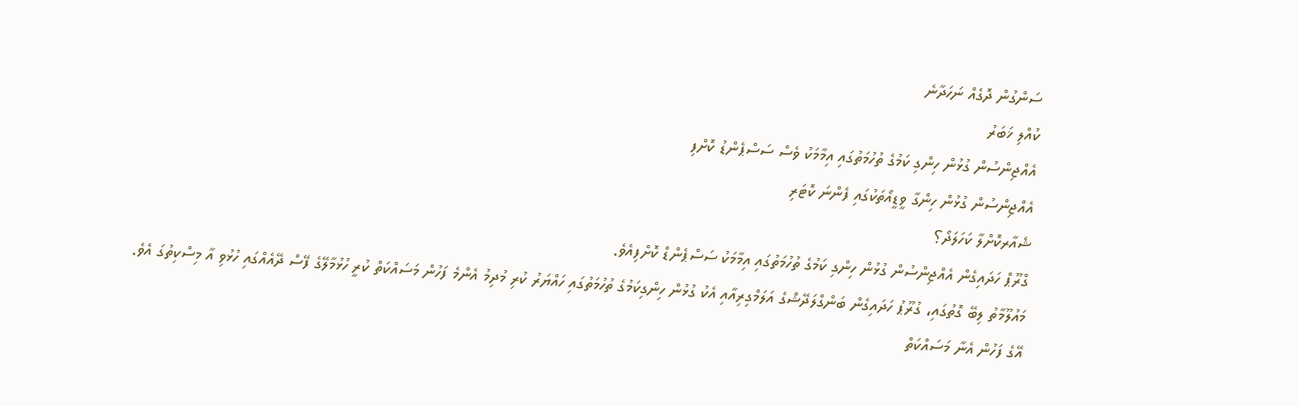ސަންގުން ދޮގެއް ނަހަދާނެ
ކުއްލި ޚަބަރު
އެއްޖިންސުން ގުޅުން ހިންގި ކަމުގެ ތުހުމަތުގައި އިމާމަކު ވެސް ސަސްޕެންޑު ކޮށްފި
އެއްޖިންސުން ގުޅުން ހިންގާ ވީޑީއޯތަކުގައި ފެންނަ ކޮޓަރި
ޝެއާރކޮށްލާ ކަހަލަދޯ؟
ގްރޫޕް ހަދައިގެން އެއްޖިންސުން ގުޅުން ހިންގި ކަމުގެ ތުހުމަތުގައި އިމާމަކު ސަސްޕެންޑް ކޮށްފިއެވެ.
މައުލޫމާތު ލިބޭ ގޮތުގައި، ގުރޫޕު ހަދައިގެން ބަންގްލަދޭޝްގެ އަލަމްގިރިއާއި އެކު ގުޅުން ހިންގިކަމުގެ ތުހުމަތުގައި ހައްޔަރު ކުރި މުދިމު އެންމެ ފަހުން މަސައްކަތް ކުރީ ހުޅުމާލޭގެ ފޭސް ދޭއެއްގައި ހުޅުވި އާ މިސްކިތުގަ އެވެ. އޭގެ ފަހުން އެނާ މަސައްކަތް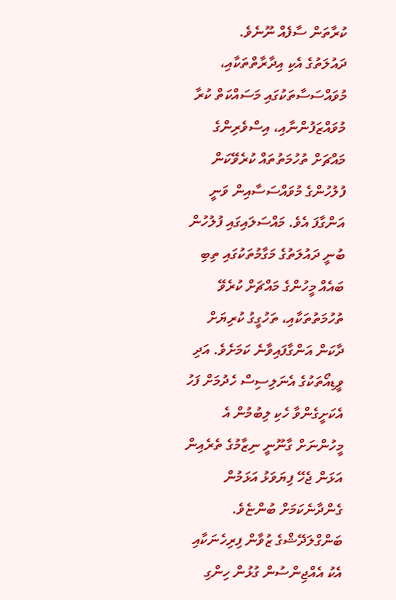ކުރާތަން ސާފެއް ނޫނެވެ.
ދައުލަތުގެ އެކި އިދާރާތްތަކާއި، މުވައްސަސާތަކުގައި މަސައްކަތް ކުރާ މުވައްޒަފުންނާއި، އިސްވެރިންގެ މައްޗަށް ތުހުމަތުތައް ކުރެވޭކަން ފުލުހުންގެ މުވައްސަސާއިން ވަނީ އަންގާފަ އެވެ. މައްސަލައިގައި ފުލުހުން ބުނީ ދައުލަތުގެ މަގާމުތަކުގައި ތިބި ބައެއް މީހުންގެ މައްޗަށް ކުރެވޭ ތުހުމަތުތަކާއި، ތަހުގީގު ކުރިޔަށް ދާކަން އަންގާފައިވާނެ ކަމަށެވެ. އަދި ވީޑިއޯތަކުގެ އެނަލިސިސް ހެދުމަށް ފަހު އެކަށީގެންވާ ހެކި ލިބުމުން އެ މީހުންނަށް ގާނޫނީ ނިޒާމުގެ ތެރެއިން އަޅަން ޖެހޭ ފިޔަވަޅު އަޅަމުން ގެންދާނެކަމަށް ބުންޏެވެ.
ބަންގްލަދޭޝްގެ ޒުވާން ފިރިހެނަކާއި އެކު އެއްޖިންސުން ގުޅުން ހިންގި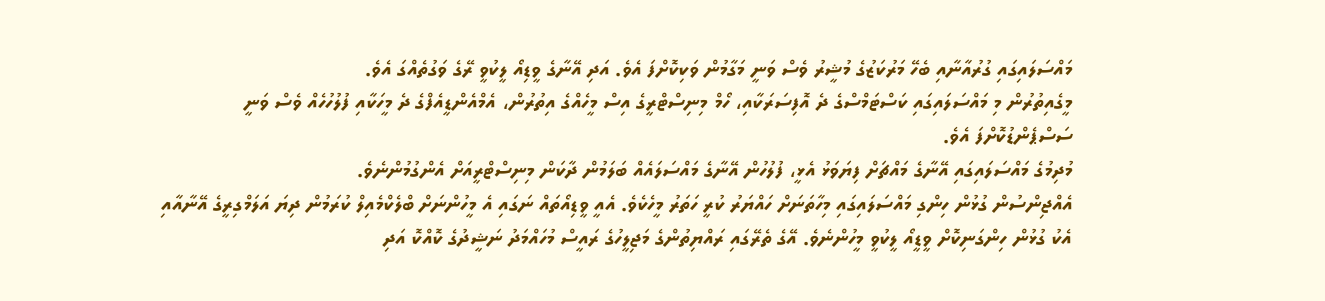މައްސަލައިގައި ގުރުއާނާއި ބެހޭ މަރުކަޒުގެ މުޝީރު ވެސް ވަނީ މަގާމުން ވަކިކޮށްފަ އެވެ. އަދި އޭނާގެ ވީޑިއޯ ލީކުވީ ރޭގެ ވަގުތެއްގަ އެވެ.
މީގެއިތުރުން މި މައްސަލައިގައި ކަސްޓަމްސްގެ ދެ އޮފިސަރަކާއި، ހޯމް މިނިސްޓްރީގެ އިސް މީހެއްގެ އިތުރުން، އެމްއެންޑީއެފްގެ ދެ މީހަކާއި ފުލުހުހެއް ވެސް ވަނީ ސަސްޕެންޑުކޮށްފަ އެވެ.
މުދިމުގެ މައްސަލައިގައި އޭނާގެ މައްޗަށް ފިޔަވަޅު އެޅީ، ފުލުހުން އޭނާގެ މައްސަލައެއް ބަލަމުން ދާކަން މިނިސްޓްރީއަށް އެންގުމުންނެވެ.
އެއްޖިންސުން ގުޅުން ހިންގި މައްސަލައިގައި މިހާތަނަށް ހައްޔަރު ކުރީ ހަތަރު މީހެކެވެ. އެއީ ވީޑިއޯތައް ނަގައި އެ މީހުންނަށް ބްލެކްމެއިލް ކުރަމުން ދިޔަ އަލަމްގިރީގެ އޭނާއާއި އެކު ގުޅުން ހިންގަނިކޮށް ވީޑީއޯ ލީކުވީ މީހުންނެވެ. އޭގެ ތެރޭގައި ރައްޔިތުންގެ މަޖިލީހުގެ ރައީސް މުހައްމަދު ނަޝީދުގެ ކޮއްކޮ އަދި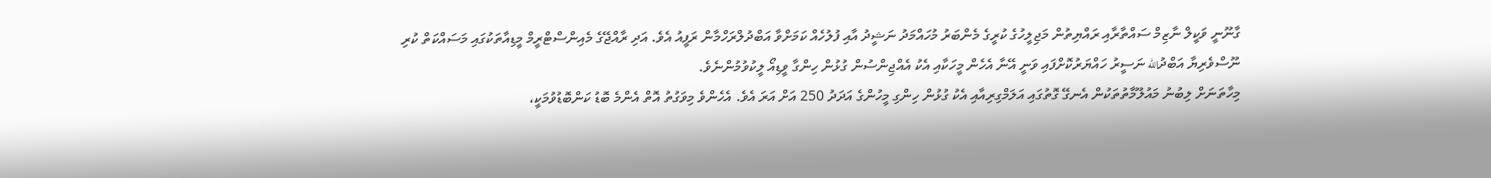ގާނޫނީ ވަކީލް ނާޒިމް ސައްތާރާއި ރައްޔިތުން މަޖިލީހުގެ ކުރީގެ މެންބަރު މުހައްމަދު ނަޝީދު އާއި ފުލުހެއް ކަމަށްވާ އަބްދުލްރަހްމާން ރަފީއު އެވެ. އަދި ރާއްޖޭގެ މެއިންސްޓްރީމް މީޑިއާތަކުގައި މަސައްކަތް ކުރި ނޫސްވެރިޔާ އަބްދުالله ނަސީރު ހައްޔަރުކޮށްފައި ވަނީ އޭނާ އެހެން މީހަކާއި އެކު އެއްޖިންސުން ގުޅުން ހިންގާ ވީޑިއޯ ލީކުވުމުންނެވެ.
މިހާތަނަށް ލިބުނު މައުލޫމާތުތަކުން އެނގޭ ގޮތުގައި އަލަމްގިރިއާއި އެކު ގުޅުން ހިންގި މީހުންގެ އަދަދު 250 އަށް އަރަ އެވެ. އެހެންވެ މިވަގުތު އޮތް އެންމެ ބޮޑު ކަންބޮޑުވުމަކީ،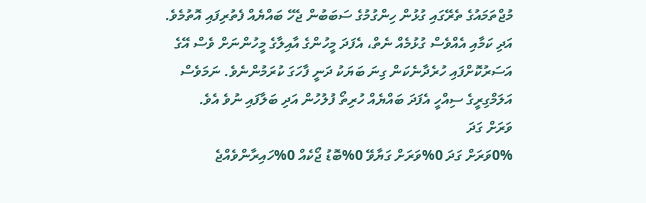މުޖްތަމައުގެ ތެރޭގައި ގުޅުން ހިންގުމުގެ ސަބަބުން ޖެހޭ ބައްޔެއް ފެތުރިފައި އޮތުމެވެ. އަދި ކަމާއި އެއްވެސް ގުޅުމެއް ނެތް، އެފަދަ މީހުންގެ އާއިލާގެ މީހުންނަށް ވެސް އޭގެ އަސަރުކޮށްފައި ހުރެދާނެކަން ގިނަ ބަޔަކު ދަނީ ފާހަގަ ކުރަމުންނެވެ. ނަމަވެސް އަލަމްގިރީގެ ސިއްހީ އެފަދަ ބައްޔެއް ހުރިތޯ ފުލުހުން އަދި ބަލާފައި ނުވެ އެވެ.
ވަރަށް ގަދަ
0%ވަރަށް ގަދަ 0%ވަރަށް ގަޔާވޭ 0%ބޮޑު ޖޯކެއް 0%ހައިރާންވެއްޖެ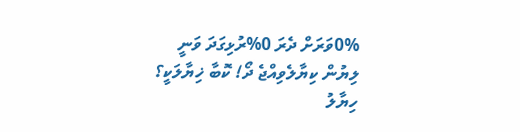0%ވަރަށް ދެރަ 0%ރުޅިގަދަ ވަނީ
ލިޔުން ކިޔާލެވިއްޖެ ދޯ! ކޮބާ ޚިޔާލަކީ؟
ހިޔާލު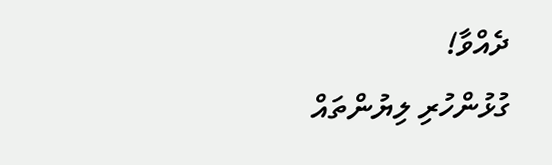ދެއްވާ!
ގުޅުންހުރި ލިޔުންތައް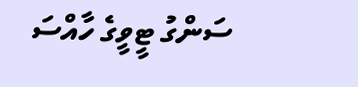ސަންގު ޓީވީގެ ހާއްސަ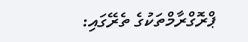ޕްރޮގްރާމްތަކުގެ ތެރޭގައި: